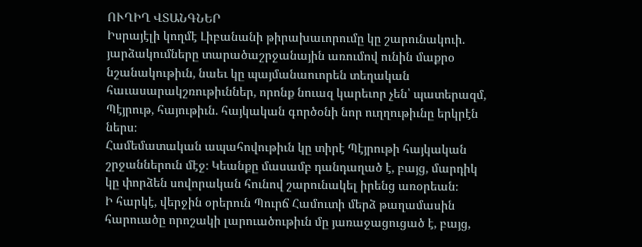ՈՒՂԻՂ ՎՏԱՆԳՆԵՐ
Իսրայէլի կողմէ Լիբանանի թիրախաւորումը կը շարունակուի. յարձակումները տարածաշրջանային առումով ունին մաքրօ նշանակութիւն, նաեւ կը պայմանաուորեն տեղական հաւասարակշռութիւններ, որոնք նուազ կարեւոր չեն՝ պատերազմ, Պէյրութ, հայութիւն. հայկական գործօնի նոր ուղղութիւնը երկրէն ներս։
Համեմատական ապահովութիւն կը տիրէ Պէյրութի հայկական շրջաններուն մէջ։ Կեանքը մասամբ դանդաղած է, բայց, մարդիկ կը փորձեն սովորական հունով շարունակել իրենց առօրեան։
Ի հարկէ, վերջին օրերուն Պուրճ Համուտի մերձ թաղամասին հարուածը որոշակի լարուածութիւն մը յառաջացուցած է, բայց,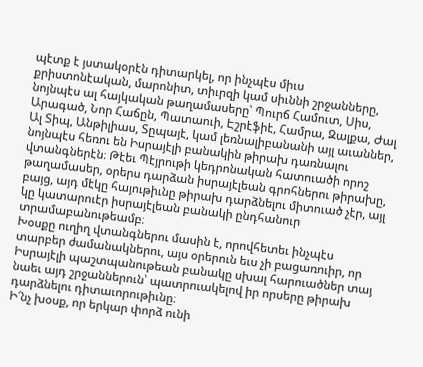պէտք է յստակօրէն դիտարկել, որ ինչպէս միւս քրիստոնէական, մարոնիտ, տիւրզի կամ սիւննի շրջանները, նոյնպէս ալ հայկական թաղամասերը՝ Պուրճ Համուտ, Սիս, Արագած, Նոր Հաճըն, Պատաուի, Էշրէֆիէ, Համրա, Զալքա, Ժալ Ալ Տիպ, Անթիլիաս, Տըպայէ, կամ լեռնալիբանանի այլ աւաններ, նոյնպէս հեռու են Իսրայէլի բանակին թիրախ դառնալու վտանգներէն։ Թէեւ Պէյրութի կեդրոնական հատուածի որոշ թաղամասեր, օրերս դարձան իսրայէլեան գրոհներու թիրախը, բայց, այդ մէկը հայութիւնը թիրախ դարձնելու միտուած չէր, այլ կը կատարուէր իսրայէլեան բանակի ընդհանուր տրամաբանութեամբ։
Խօսքը ուղիղ վտանգներու մասին է, որովհետեւ ինչպէս տարբեր ժամանակներու, այս օրերուն եւս չի բացառուիր, որ Իսրայէլի պաշտպանութեան բանակը սխալ հարուածներ տայ նաեւ այդ շրջաններուն՝ պատրուակելով իր որսերը թիրախ դարձնելու դիտաւորութիւնը։
Ի՜նչ խօսք, որ երկար փորձ ունի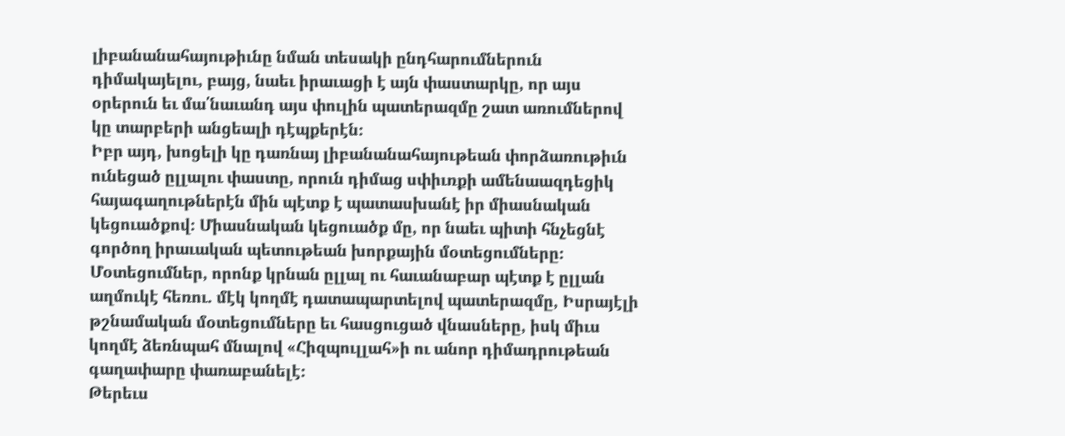լիբանանահայութիւնը նման տեսակի ընդհարումներուն դիմակայելու, բայց, նաեւ իրաւացի է այն փաստարկը, որ այս օրերուն եւ մա՛նաւանդ այս փուլին պատերազմը շատ առումներով կը տարբերի անցեալի դէպքերէն։
Իբր այդ, խոցելի կը դառնայ լիբանանահայութեան փորձառութիւն ունեցած ըլլալու փաստը, որուն դիմաց սփիւռքի ամենաազդեցիկ հայագաղութներէն մին պէտք է պատասխանէ իր միասնական կեցուածքով։ Միասնական կեցուածք մը, որ նաեւ պիտի հնչեցնէ գործող իրաւական պետութեան խորքային մօտեցումները։ Մօտեցումներ, որոնք կրնան ըլլալ ու հաւանաբար պէտք է ըլլան աղմուկէ հեռու. մէկ կողմէ դատապարտելով պատերազմը, Իսրայէլի թշնամական մօտեցումները եւ հասցուցած վնասները, իսկ միւս կողմէ ձեռնպահ մնալով «Հիզպուլլահ»ի ու անոր դիմադրութեան գաղափարը փառաբանելէ։
Թերեւս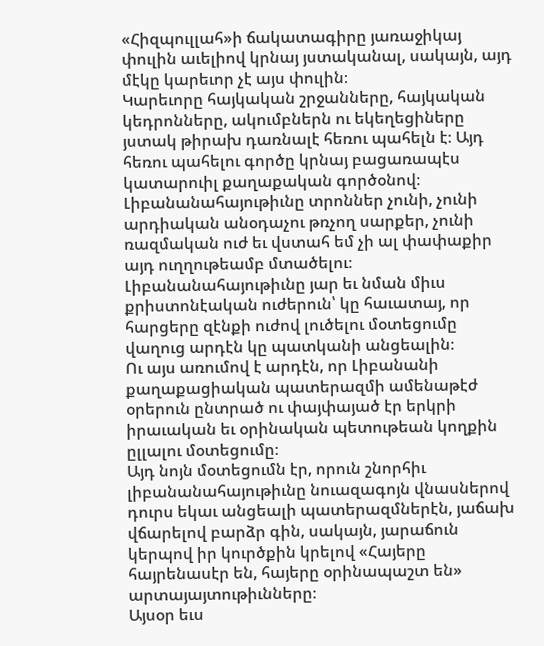«Հիզպուլլահ»ի ճակատագիրը յառաջիկայ փուլին աւելիով կրնայ յստականալ, սակայն, այդ մէկը կարեւոր չէ այս փուլին։
Կարեւորը հայկական շրջանները, հայկական կեդրոնները, ակումբներն ու եկեղեցիները յստակ թիրախ դառնալէ հեռու պահելն է։ Այդ հեռու պահելու գործը կրնայ բացառապէս կատարուիլ քաղաքական գործօնով։
Լիբանանահայութիւնը տրոններ չունի, չունի արդիական անօդաչու թռչող սարքեր, չունի ռազմական ուժ եւ վստահ եմ չի ալ փափաքիր այդ ուղղութեամբ մտածելու։ Լիբանանահայութիւնը յար եւ նման միւս քրիստոնէական ուժերուն՝ կը հաւատայ, որ հարցերը զէնքի ուժով լուծելու մօտեցումը վաղուց արդէն կը պատկանի անցեալին։
Ու այս առումով է արդէն, որ Լիբանանի քաղաքացիական պատերազմի ամենաթէժ օրերուն ընտրած ու փայփայած էր երկրի իրաւական եւ օրինական պետութեան կողքին ըլլալու մօտեցումը։
Այդ նոյն մօտեցումն էր, որուն շնորհիւ լիբանանահայութիւնը նուազագոյն վնասներով դուրս եկաւ անցեալի պատերազմներէն, յաճախ վճարելով բարձր գին, սակայն, յարաճուն կերպով իր կուրծքին կրելով «Հայերը հայրենասէր են, հայերը օրինապաշտ են» արտայայտութիւնները։
Այսօր եւս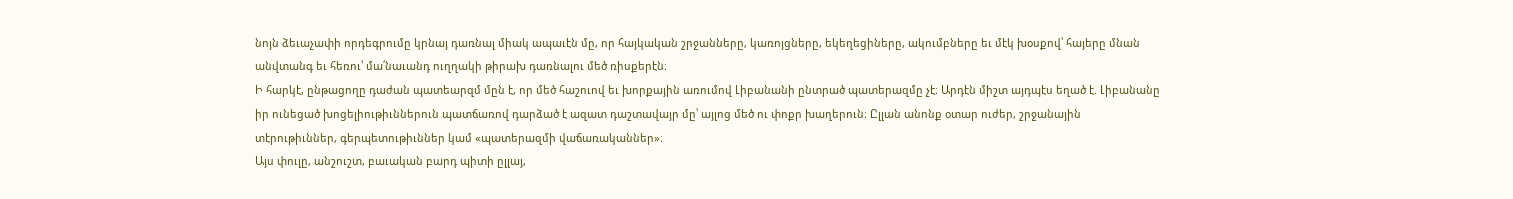նոյն ձեւաչափի որդեգրումը կրնայ դառնալ միակ ապաւէն մը, որ հայկական շրջանները, կառոյցները, եկեղեցիները, ակումբները եւ մէկ խօսքով՝ հայերը մնան անվտանգ եւ հեռու՝ մա՛նաւանդ ուղղակի թիրախ դառնալու մեծ ռիսքերէն։
Ի հարկէ, ընթացողը դաժան պատեարզմ մըն է, որ մեծ հաշուով եւ խորքային առումով Լիբանանի ընտրած պատերազմը չէ։ Արդէն միշտ այդպէս եղած է. Լիբանանը իր ունեցած խոցելիութիւններուն պատճառով դարձած է ազատ դաշտավայր մը՝ այլոց մեծ ու փոքր խաղերուն։ Ըլլան անոնք օտար ուժեր, շրջանային տէրութիւններ, գերպետութիւններ կամ «պատերազմի վաճառականներ»։
Այս փուլը, անշուշտ, բաւական բարդ պիտի ըլլայ,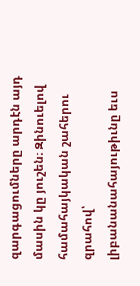զարգացումները արդէն այդ մասին կը յուշեն։ Զինուելով համահայկական շահերու զրահով՝ լիբանանահայութիւնը եւս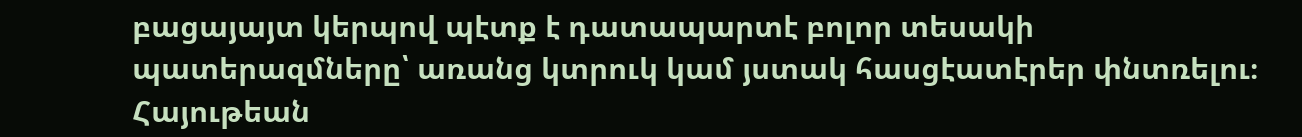բացայայտ կերպով պէտք է դատապարտէ բոլոր տեսակի պատերազմները՝ առանց կտրուկ կամ յստակ հասցէատէրեր փնտռելու։
Հայութեան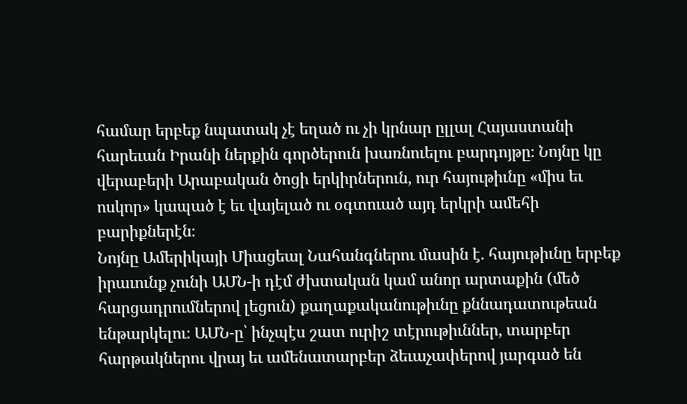համար երբեք նպատակ չէ եղած ու չի կրնար ըլլալ Հայաստանի հարեւան Իրանի ներքին գործերուն խառնուելու բարդոյթը։ Նոյնը կը վերաբերի Արաբական ծոցի երկիրներուն, ուր հայութիւնը «միս եւ ոսկոր» կապած է եւ վայելած ու օգտուած այդ երկրի ամեհի բարիքներէն։
Նոյնը Ամերիկայի Միացեալ Նահանգներու մասին է. հայութիւնը երբեք իրաւունք չունի ԱՄՆ-ի դէմ ժխտական կամ անոր արտաքին (մեծ հարցադրումներով լեցուն) քաղաքականութիւնը քննադատութեան ենթարկելու։ ԱՄՆ-ը՝ ինչպէս շատ ուրիշ տէրութիւններ, տարբեր հարթակներու վրայ եւ ամենատարբեր ձեւաչափերով յարգած են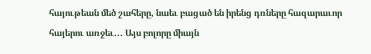հայութեան մեծ շահերը, նաեւ բացած են իրենց դռները հազարաւոր հայերու առջեւ... Այս բոլորը միայն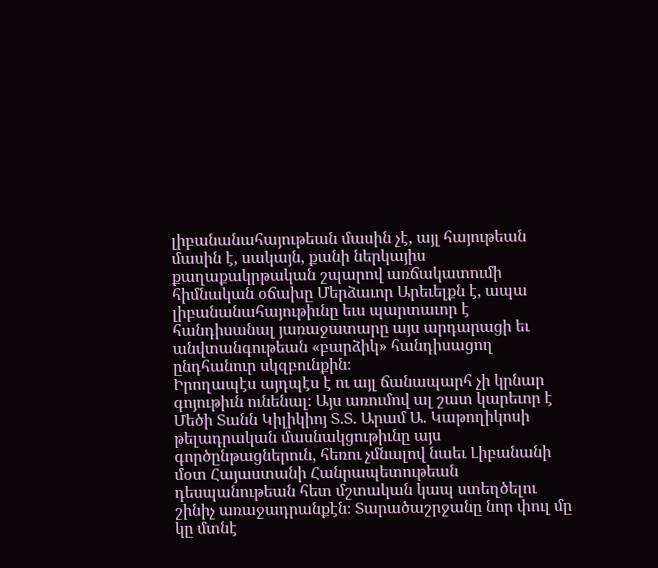լիբանանահայութեան մասին չէ, այլ հայութեան մասին է, սակայն, քանի ներկայիս քաղաքակրթական շպարով առճակատումի հիմնական օճախը Մերձաւոր Արեւելքն է, ապա լիբանանահայութիւնը եւս պարտաւոր է հանդիսանալ յառաջատարը այս արդարացի եւ անվտանգութեան «բարձիկ» հանդիսացող ընդհանուր սկզբունքին։
Իրողապէս այդպէս է ու այլ ճանապարհ չի կրնար գոյութիւն ունենալ։ Այս առումով ալ շատ կարեւոր է Մեծի Տանն Կիլիկիոյ Տ.Տ. Արամ Ա. Կաթողիկոսի թելադրական մասնակցութիւնը այս գործընթացներուն, հեռու չմնալով նաեւ Լիբանանի մօտ Հայաստանի Հանրապետութեան դեսպանութեան հետ մշտական կապ ստեղծելու շինիչ առաջադրանքէն։ Տարածաշրջանը նոր փուլ մը կը մտնէ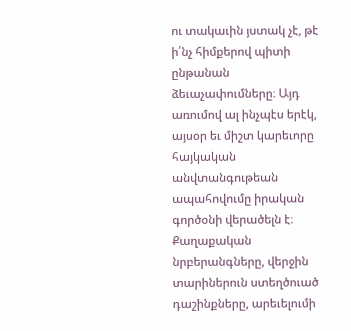ու տակաւին յստակ չէ, թէ ի՛նչ հիմքերով պիտի ընթանան ձեւաչափումները։ Այդ առումով ալ ինչպէս երէկ, այսօր եւ միշտ կարեւորը հայկական անվտանգութեան ապահովումը իրական գործօնի վերածելն է։
Քաղաքական նրբերանգները, վերջին տարիներուն ստեղծուած դաշինքները, արեւելումի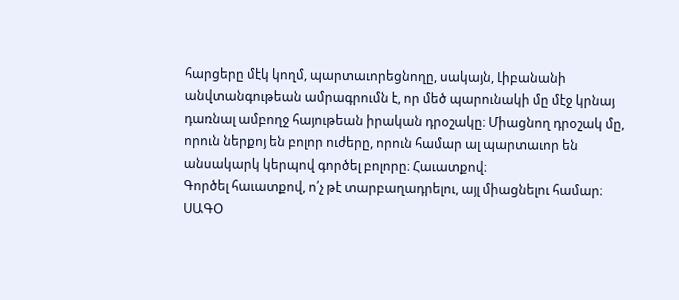հարցերը մէկ կողմ, պարտաւորեցնողը, սակայն, Լիբանանի անվտանգութեան ամրագրումն է, որ մեծ պարունակի մը մէջ կրնայ դառնալ ամբողջ հայութեան իրական դրօշակը։ Միացնող դրօշակ մը, որուն ներքոյ են բոլոր ուժերը, որուն համար ալ պարտաւոր են անսակարկ կերպով գործել բոլորը։ Հաւատքով։
Գործել հաւատքով, ո՛չ թէ տարբաղադրելու, այլ միացնելու համար։
ՍԱԳՕ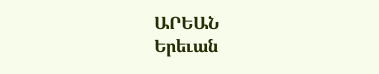ԱՐԵԱՆ
Երեւան